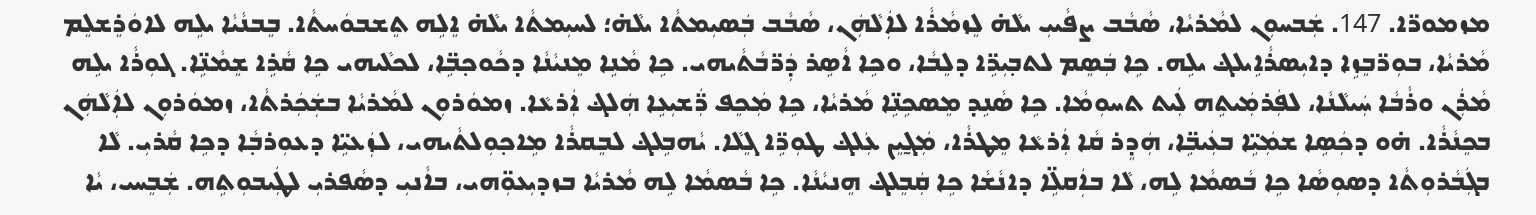ܡܙܡܘܪ̈ܐ. 147. ܫܲܒܚܘܼܢ ܠܡܵܪܝܵܐ، ܣܵܒܵܒ ܨܦܵܝܝܼ ܝܠܵܗ̇ ܠܸܙܡܵܪܵܐ ܠܐܲܠܵܗܲܢ، ܣܵܒܵܒ ܒܲܣܝܼܡܬܵ‌ܐ ܝܠܵܗ̇؛ ܠܚܝܼܡܬܵ‌ܐ ܝܠܵܗ̇ ܐܸܠܹܗ ܬܸܫܒܘܿܚܬܵ‌ܐ. ܒܸܒܢܵܝܵܐ ܝܠܹܗ ܠܐܘܿܪܸܫܠܸܡ ܡܵܪܝܵܐ، ܒܘܼܪ̈ܒܸܙܹܐ ܕܐܝܼܣܪܵܐܹܝܠܔ ܝܠܹܗ. ܟܹܐ ܒܲܣܸܡ ܠܬܒ݂ܝܼܪܹ̈ܐ ܕܠܸܒܵܐ، ܘܟܹܐ ܐܵܣܹܪ ܕܲܪ̈ܒܵܬܵܝܗ‌ܝ. ܟܹܐ ܡܵܢܹܐ ܡܸܢܝܵܢܵܐ ܕܟܵܘܟ݂ܒܹ̈ܐ، ܠܟܠܵܝܗ‌ܝ ܟܹܐ ܩܵܪܹܐ ܫܸܡܵܢܹ̈ܐ. ܓܘܼܪܵܐ ܝܠܹܗ ܡܵܪܲܢ ܘܪܵܒܵܐ ܚܲܝܠܵܢܵܐ، ܠܦܲܪܡܲܝܬܹܗ ܠܲܝܬ ܬܚܘܼܡܵܐ. ܟܹܐ ܣܵܢܹܕ ܡܸܣܟܹܢܹ̈ܐ ܡܵܪܝܵܐ، ܟܹܐ ܡܲܟܸܦ ܪ̈ܲܫܝܼܥܹܐ ܗܲܠܔ ܐܲܪܥܵܐ. ܙܡܘܿܪܘܼܢ ܠܡܵܪܝܵܐ ܒܫܲܟܲܪܬܵ‌ܐ، ܙܡܘܿܪܘܼܢ ܠܐܲܠܵܗܲܢ ܒܟܸܢܵܪܵܐ. ܗ̇ܘ ܕܟܲܣܹܐ ܫܡܲܝܹ̈ܐ ܒܥܲܝܒܹ̈ܐ، ܗܲܕܸܪ ܩܵܐ ܐܲܪܥܵܐ ܡܸܛܪܵܐ، ܡܲܓ̰ܝܸܢ ܥܲܠܔ ܛܘܼܪܹ̈ܐ ܓܸܠܵܐ. ܝܵܗܒܹܠܔ ܠܒܸܩܪܵܐ ܡܹܐܟ݂ܘܼܠܬܵܝܗ‌ܝ، ܠܙܲܥܝܹ̈ܐ ܕܥܘܼܪܒ݂ܵܐ ܕܟܹܐ ܩܵܪܝܼ. ܠܵܐ ܒܓܲܒܵܪܘܼܬܵ‌ܐ ܕܣܘܼܣܵܐ ܟܹܐ ܒܵܣܡܵܐ ܠܹܗ، ܠܵܐ ܒܐܲܩܠܹ̈ܐ ܕܐܢܵܫܵܐ ܟܹܐ ܩܲܒܸܠܔ ܗܸܢܝܵܢܵܐ. ܟܹܐ ܒܵܣܡܵܐ ܠܹܗ ܡܵܪܝܵܐ ܒܙܕܝܼܥܘܼ̈ܗ‌ܝ، ܒܐܵܢܝܼ ܕܣܵܦܪܝܼ ܠܛܲܝܒܘܼܬܹܗ. ܫܲܒܸܚܝ، ܝܵܐ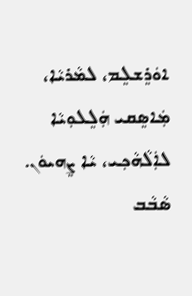ܐܘܿܪܸܫܠܸܡ، ܠܡܵܪܝܵܐ، ܡܲܐܣܸܩܝ ܗܲܠܸܠܘܼܝܵܐ ܠܐܲܠܵܗܵܟ݂ܝ، ܝܵܐ ܨܸܗܝܘܿܢ. ܣܵܒܵܒ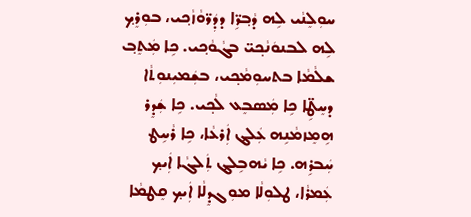ܚܘܼܠܸܢܵܝ ܠܹܗ ܕܵܒ݂ܪܹ̈ܐ ܕܕܲܪ̈ܘܵܙܵܟ݂ܝ، ܒܘܼܪܸܟ݂ ܠܹܗ ܠܒܢܘܿܢܵܟ݂ܝ̈ ܒܓܵܘܵܟ݂ܝ. ܟܹܐ ܡܲܬܸܒ݂ ܫܠܵܡܵܐ ܒܬܚܘܼܡܵܟ݂ܝ، ܒܫܲܡܝܼܢܘܼܬܵ‌ܐ ܕܚܸܛܹ̈ܐ ܟܹܐ ܡܲܣܒܸܥ ܠܵܟ݂ܝ. ܟܹܐ ܫܲܕܸܪ ܗܹܡܸܙܡܵܢܹܗ ܥܲܠܔ ܐܲܪܥܵܐ، ܟܹܐ ܪܵܚܹܛ ܚܲܒܪܹܗ. ܟܹܐ ܝܵܗܒܹܠܔ ܬܲܠܓܵܐ ܐܲܝܟ݂ ܥܲܡܪܵܐ، ܛܠܘܼܠܵܐ ܡܘܼܓܕܸܠܵܐ ܐܲܝܟ݂ ܩܸܛܡܵܐ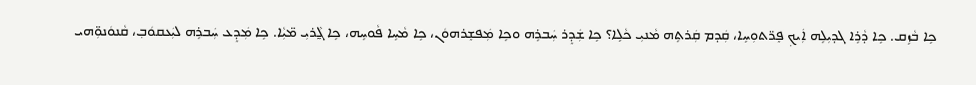ܟܹܐ ܒܵܙܹܩ. ܟܹܐ ܕܵܪܹܐ ܓܕܝܼܠܹܗ ܐܲܝܟ݂ ܦܸܪ̈ܬܘܼܚܹܐ، ܩܲܕܡ ܩܲܪܬܹܗ ܡܵܢܝܼ ܟܵܠܹܐ؟ ܟܹܐ ܫܲܕܸܪ ܚܲܒܪܹܗ ܘܟܹܐ ܡܲܦܫܸܪܗܘܿܢ، ܟܹܐ ܡܵܚܹܐ ܦܵܘܚܹܗ، ܟܹܐ ܓ̰ܵܪܝܼ ܡ̈ܝܼܵܐ. ܟܹܐ ܡܲܕܸܥ ܚܲܒܪܹܗ ܠܝܲܥܩܘܿܒ݂، ܩܵܢܘܿܢܘܼ̈ܗ‌ܝ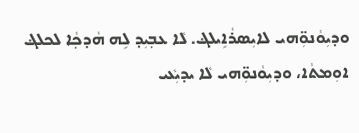ܘܕܝܼܘܵܢܘܼ̈ܗ‌ܝ ܠܐܝܼܣܪܵܐܹܝܠܔ. ܠܵܐ ܥܒ݂ܝܼܕ ܠܹܗ ܗܵܕܟ݂ܵܐ ܠܟܠܔ ܐܘܼܡܬܵ‌ܐ، ܘܕܝܼܘܵܢܘܼ̈ܗ‌ܝ ܠܵܐ ܝܕܝܼܥܵܝ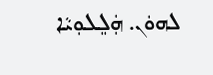ܠܗܘܿܢ. ܗܲܠܸܠܘܼܝܵܐ